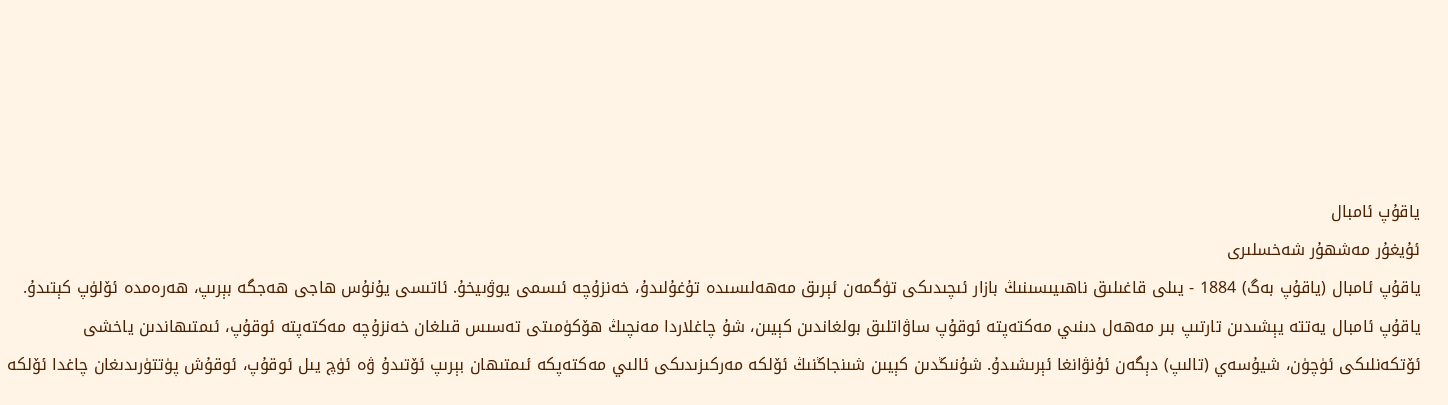ياقۇپ ئامبال
ئۇيغۇر مەشھۇر شەخسلىرى
ياقۇپ ئامبال (ياقۇپ بەگ) 1884 - يىلى قاغىلىق ناھىيىسىنىڭ بازار ئىچىدىكى تۈگمەن ئېرىق مەھەلىسىدە تۇغۇلىدۇ، خەنزۇچە ئىسمى يوۋىيخۇ. ئاتىسى يۇنۇس ھاجى ھەجگە بېرىپ، ھەرەمدە ئۆلۈپ كېتىدۇ.
ياقۇپ ئامبال يەتتە يېشىدىن تارتىپ بىر مەھەل دىنىي مەكتەپتە ئوقۇپ ساۋاتلىق بولغاندىن كېيىن، شۇ چاغلاردا مەنچىڭ ھۆكۈمىتى تەسىس قىلغان خەنزۇچە مەكتەپتە ئوقۇپ، ئىمتىھاندىن ياخشى ئۆتكەنلىكى ئۈچۈن، شيۇسەي (تالىپ) دېگەن ئۇنۋانغا ئېرىشىدۇ. شۇنىڭدىن كېيىن شىنجاڭنىڭ ئۆلكە مەركىزىدىكى ئالىي مەكتەپكە ئىمتىھان بېرىپ ئۆتىدۇ ۋە ئۈچ يىل ئوقۇپ، ئوقۇش پۈتتۈرىدىغان چاغدا ئۆلكە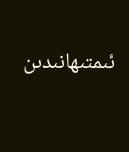ئىمتىھانىدىن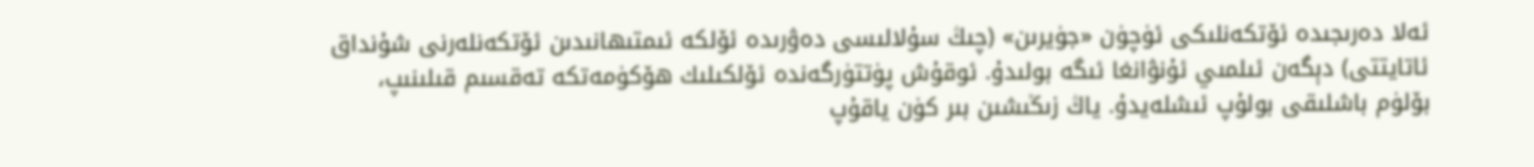ئەلا دەرىجىدە ئۆتكەنلىكى ئۈچۈن «جۈيرىن» (چىڭ سۇلالىسى دەۋرىدە ئۆلكە ئىمتىھانىدىن ئۆتكەنلەرنى شۇنداق ئاتايتتى) دېگەن ئىلمىي ئۇنۋانغا ئىگە بولىدۇ. ئوقۇش پۈتتۈرگەندە ئۆلكىلىك ھۆكۈمەتكە تەقسىم قىلىنىپ، بۆلۈم باشلىقى بولۇپ ئىشلەيدۇ. ياڭ زىڭىشىن بىر كۈن ياقۇپ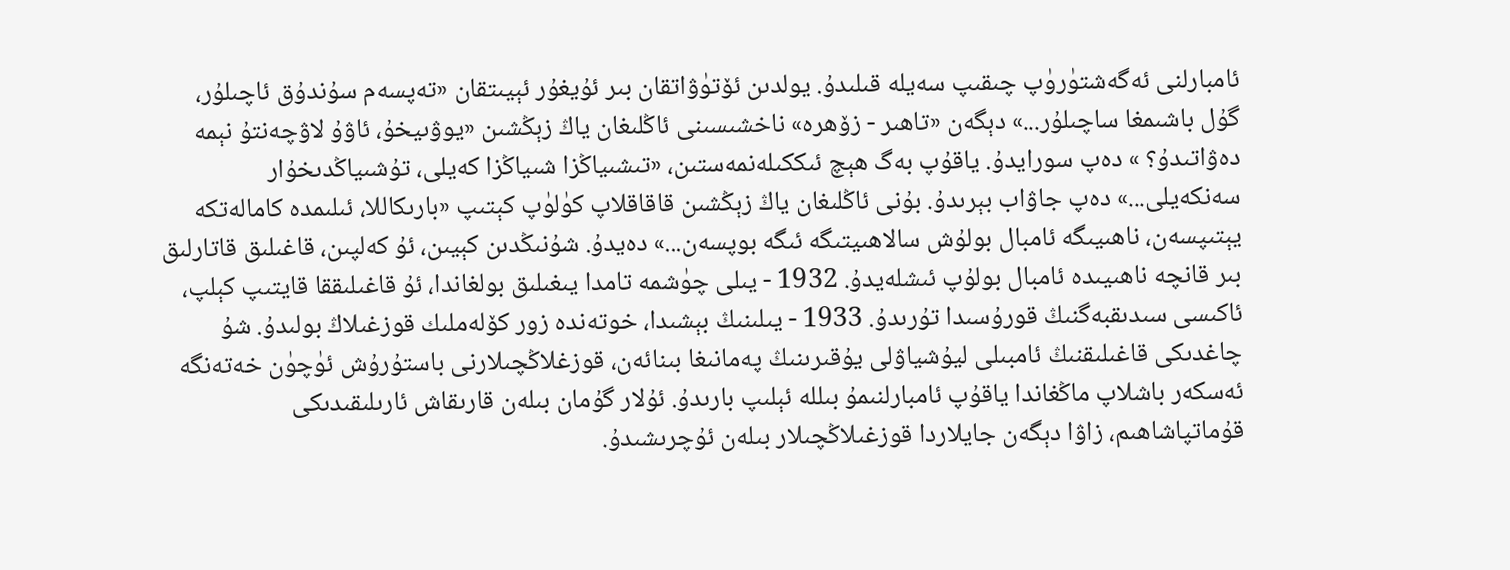ئامبارلنى ئەگەشتۈرۈپ چىقىپ سەيلە قىلىدۇ. يولدىن ئۆتۈۋاتقان بىر ئۇيغۇر ئېيىتقان «تەپسەم سۇندۇق ئاچىلۇر، گۇل باشىمغا ساچىلۇر...» دېگەن «تاھىر - زۆھرە» ناخشىسىنى ئاڭلىغان ياڭ زېڭشىن «يوۋىيخۇ، ئاۋۇ لاۋچەنتۇ نېمە دەۋاتىدۇ؟ » دەپ سورايدۇ. ياقۇپ بەگ ھېچ ئىككىلەنمەستىن، «تىشىياڭزا شىياڭزا كەيلى، تۇشىياڭدىخۇار سەنكەيلى...» دەپ جاۋاب بېرىدۇ. بۇنى ئاڭلىغان ياڭ زېڭشىن قاقاقلاپ كۈلۈپ كېتىپ «بارىكاللا، ئىلىمدە كامالەتكە يېتىپسەن، ناھىيىگە ئامبال بولۇش سالاھىيتىگە ئىگە بوپسەن...» دەيدۇ. شۇنىڭدىن كېيىن، ئۇ كەلپىن، قاغىلىق قاتارلىق بىر قانچە ناھىيىدە ئامبال بولۇپ ئىشلەيدۇ. 1932 - يىلى چۈشمە تامدا يىغىلىق بولغاندا، ئۇ قاغىلىققا قايتىپ كېلپ، ئاكىسى سىدىقبەگنىڭ قورۇسىدا تۇرىدۇ. 1933 - يىلىنىڭ بېشىدا، خوتەندە زور كۆلەملىك قوزغىلاڭ بولىدۇ. شۇ چاغدىكى قاغىلىقنىڭ ئامبىلى ليۇشياۋلى يۇقىرىنىڭ پەمانىغا بىنائەن، قوزغلاڭچىلارنى باستۇرۇش ئۈچۈن خەتەنگە ئەسكەر باشلاپ ماڭغاندا ياقۇپ ئامبارلنىمۇ بىللە ئېلىپ بارىدۇ. ئۇلار گۇمان بىلەن قارىقاش ئارىلىقىدىكى قۇماتپاشاھىم، زاۋا دېگەن جايلاردا قوزغىلاڭچىلار بىلەن ئۇچرىشىدۇ.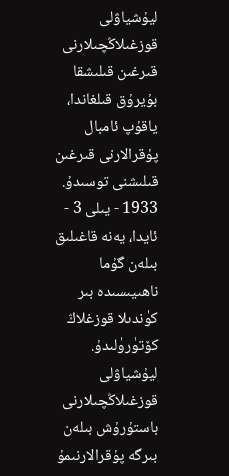ليۇشياۋلى قوزغىلاڭچىلارنى قىرغىن قىلىشقا بۇيرۇق قىلغاندا، ياقۇپ ئامبال پۇقرالارنى قىرغىن قىلىشنى توسىدۇ. 1933 - يىلى 3 - ئايدا، يەنە قاغىلىق بىلەن گۇما ناھىيىسىدە بىر كۈندىلا قوزغلاڭ كۆتۈرۈلىدۇ. ليۇشياۋلى قوزغىلاڭچىلارنى باستۇرۇش بىلەن بىرگە پۇقرالارنىمۇ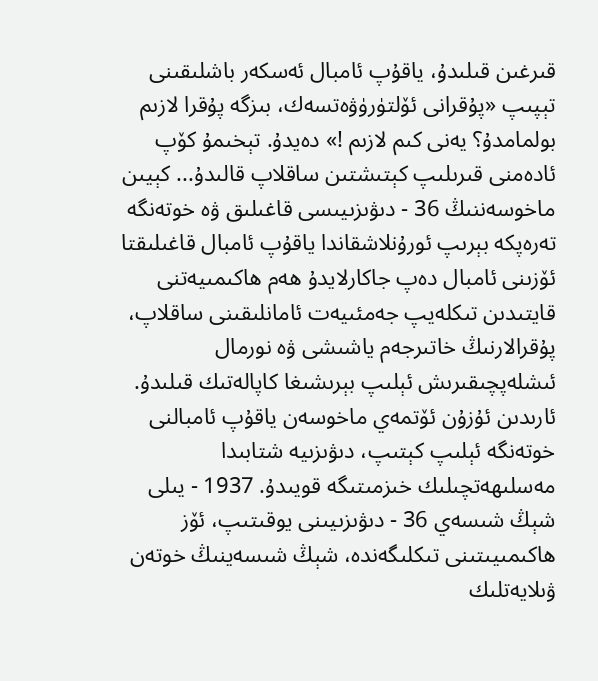قىرغىن قىلىدۇ، ياقۇپ ئامبال ئەسكەر باشلىقىنى تېپىپ «پۇقرانى ئۆلتۈرۈۋەتسەك، بىزگە پۇقرا لازىم بولمامدۇ؟ يەنى كىم لازىم !» دەيدۇ. تېخىمۇ كۆپ ئادەمنى قىرىلىپ كېتىشتىن ساقلاپ قالىدۇ... كېيىن ماخوسەننىڭ 36 - دىۋىزىيىسى قاغىلىق ۋە خوتەنگە تەرەپكە بېرىپ ئورۇنلاشقاندا ياقۇپ ئامبال قاغىلىقتا ئۆزىنى ئامبال دەپ جاكارلايدۇ ھەم ھاكىمىيەتنى قايتىدىن تىكلەيپ جەمئىيەت ئامانلىقىنى ساقلاپ، پۇقرالارنىڭ خاتىرجەم ياشىشى ۋە نورمال ئىشلەپچىقىرىش ئېلىپ بېرىشىغا كاپالەتىك قىلىدۇ. ئارىدىن ئۇزۇن ئۆتمەي ماخوسەن ياقۇپ ئامبالنى خوتەنگە ئېلىپ كېتىپ، دىۋىزىيە شتابىدا مەسلىھەتچىلىك خىزمىتىگە قويىدۇ. 1937 - يىلى شېڭ شىسەي 36 - دىۋىزىيىنى يوقىتىپ، ئۆز ھاكىمىيىتىنى تىكلىگەندە، شېڭ شىسەينىڭ خوتەن ۋىلايەتلىك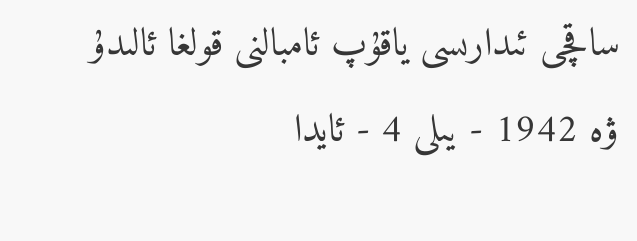ساقچى ئىدارىسى ياقۇپ ئامبالنى قولغا ئالىدۇ ۋە 1942 - يىلى 4 - ئايدا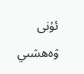ئۇنى ۋەھشىي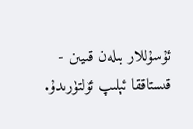ئۇسۇللار بىلەن قىيىن - قىستاققا ئېلىپ ئۆلتۈرىدۇ.